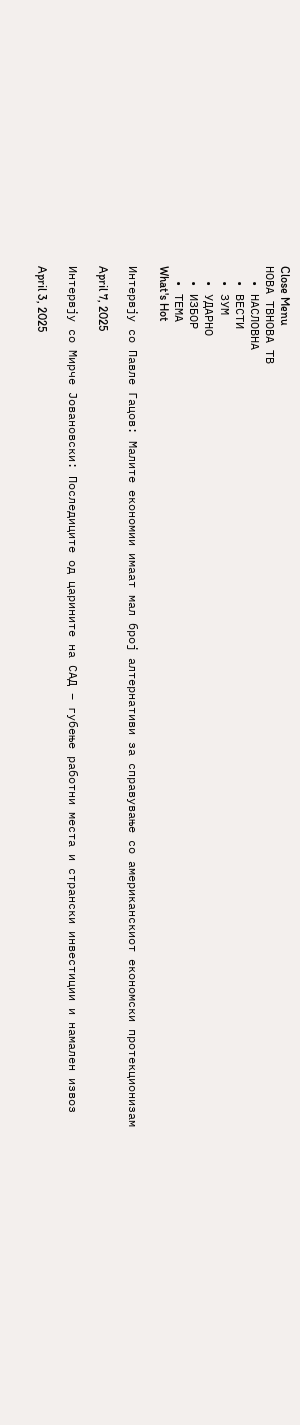Close Menu
НОВА ТВНОВА ТВ
  • НАСЛОВНА
  • ВЕСТИ
  • ЗУМ
  • УДАРНО
  • ИЗБОР
  • ТЕМА
What's Hot

Интервју со Павле Гацов: Малите економии имаат мал број алтернативи за справување со американскиот економски протекционизам

April 7, 2025

Интервју со Мирче Јовановски: Последиците од царините на САД – губење работни места и странски инвестиции и намален извоз

April 3, 2025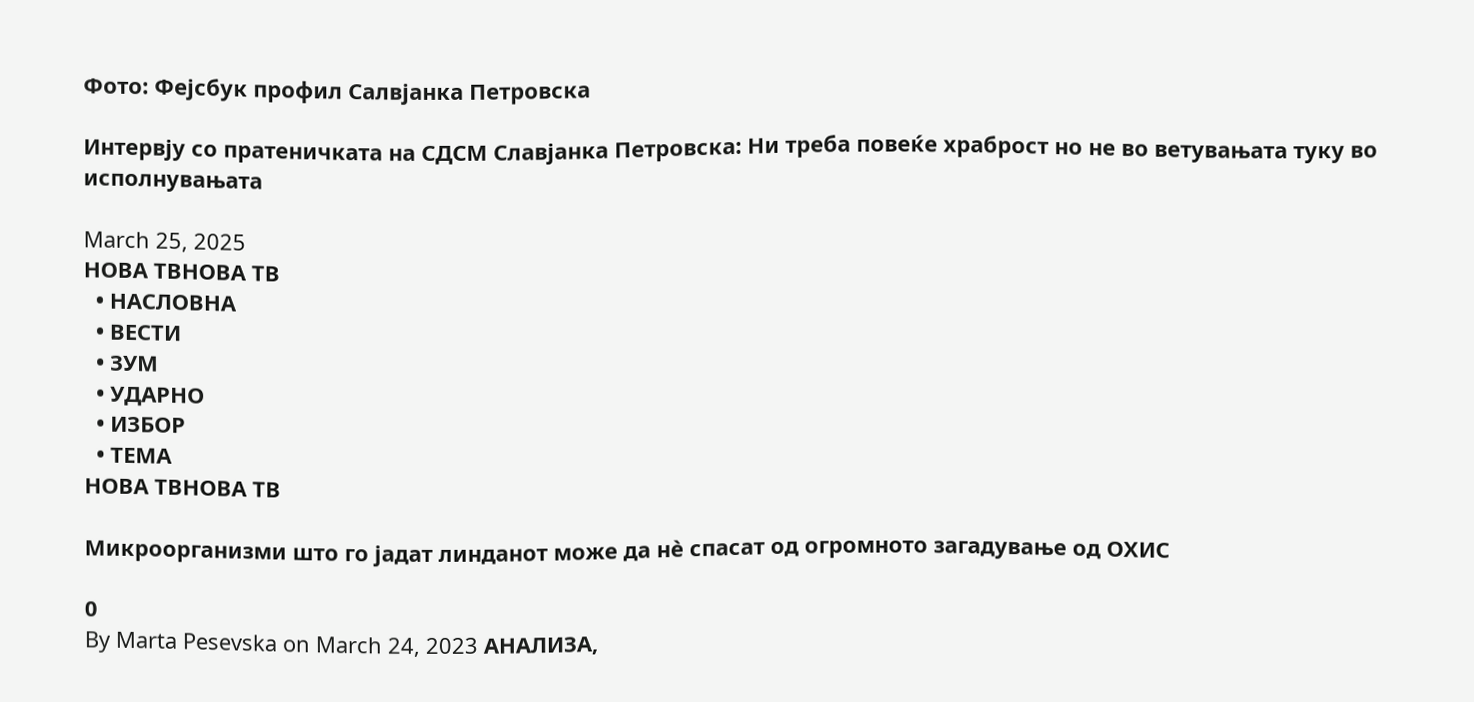Фото: Фејсбук профил Салвјанка Петровска

Интервју со пратеничката на СДСМ Славјанка Петровска: Ни треба повеќе храброст но не во ветувањата туку во исполнувањата

March 25, 2025
НОВА ТВНОВА ТВ
  • НАСЛОВНА
  • ВЕСТИ
  • ЗУМ
  • УДАРНО
  • ИЗБОР
  • ТЕМА
НОВА ТВНОВА ТВ

Микроорганизми што го јадат линданот може да нè спасат од огромното загадување од ОХИС

0
By Marta Pesevska on March 24, 2023 АНАЛИЗА,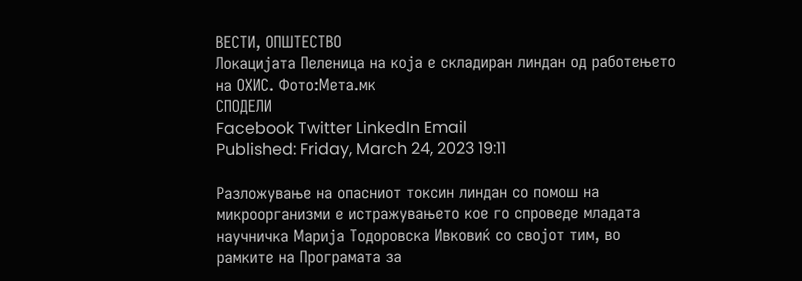ВЕСТИ, ОПШТЕСТВО
Локацијата Пеленица на која е складиран линдан од работењето на ОХИС. Фото:Мета.мк
СПОДЕЛИ
Facebook Twitter LinkedIn Email
Published: Friday, March 24, 2023 19:11

Разложување на опасниот токсин линдан со помош на микроорганизми е истражувањето кое го спроведе младата научничка Марија Тодоровска Ивковиќ со својот тим, во рамките на Програмата за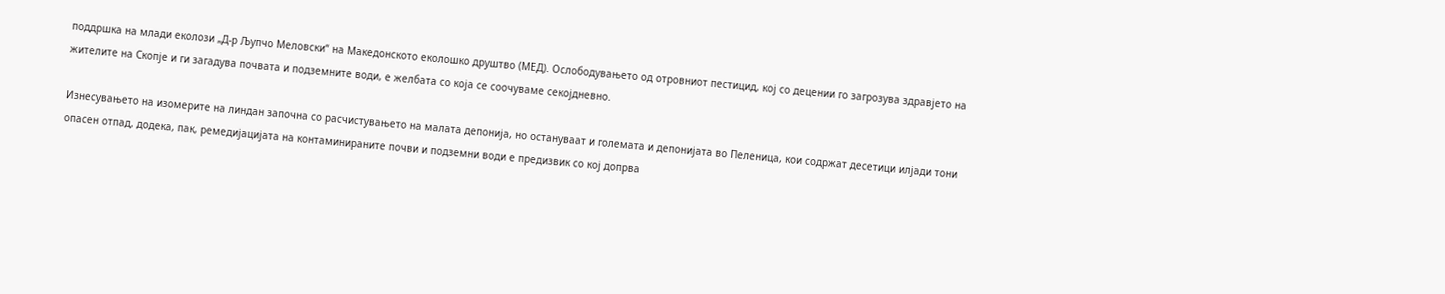поддршка на млади еколози „Д-р Љупчо Меловски“ на Македонското еколошко друштво (МЕД). Ослободувањето од отровниот пестицид, кој со децении го загрозува здравјето на жителите на Скопје и ги загадува почвата и подземните води, е желбата со која се соочуваме секојдневно.

Изнесувањето на изомерите на линдан започна со расчистувањето на малата депонија, но остануваат и големата и депонијата во Пеленица, кои содржат десетици илјади тони опасен отпад, додека, пак, ремедијацијата на контаминираните почви и подземни води е предизвик со кој допрва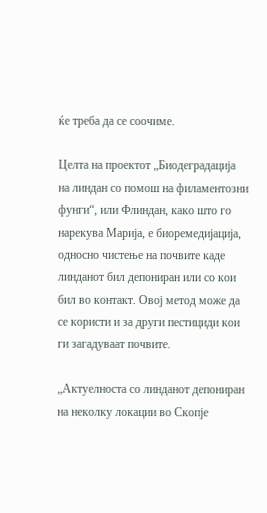ќе треба да се соочиме.

Целта на проектот „Биодеградација на линдан со помош на филаментозни фунги“, или Флиндан, како што го нарекува Марија, е биоремедијација, односно чистење на почвите каде линданот бил депониран или со кои бил во контакт. Овој метод може да се користи и за други пестициди кои ги загадуваат почвите.

„Актуелноста со линданот депониран на неколку локации во Скопје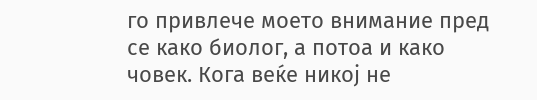го привлече моето внимание пред се како биолог, а потоа и како човек. Кога веќе никој не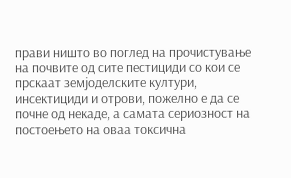прави ништо во поглед на прочистување на почвите од сите пестициди со кои се прскаат земјоделските култури, инсектициди и отрови, пожелно е да се почне од некаде, а самата сериозност на постоењето на оваа токсична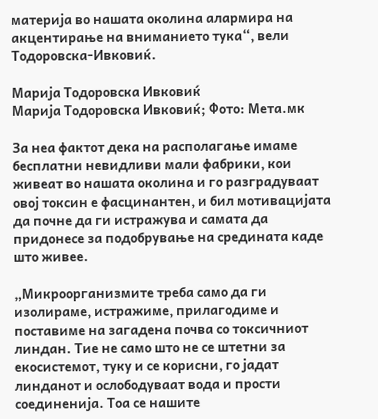материја во нашата околина алармира на акцентирање на вниманието тука“, вели Тодоровска-Ивковиќ.

Марија Тодоровска Ивковиќ
Марија Тодоровска Ивковиќ; Фото: Мета.мк

За неа фактот дека на располагање имаме бесплатни невидливи мали фабрики, кои живеат во нашата околина и го разградуваат овој токсин е фасцинантен, и бил мотивацијата да почне да ги истражува и самата да придонесе за подобрување на средината каде што живее.

„Микроорганизмите треба само да ги изолираме, истражиме, прилагодиме и поставиме на загадена почва со токсичниот линдан. Тие не само што не се штетни за екосистемот, туку и се корисни, го јадат линданот и ослободуваат вода и прости соединенија. Тоа се нашите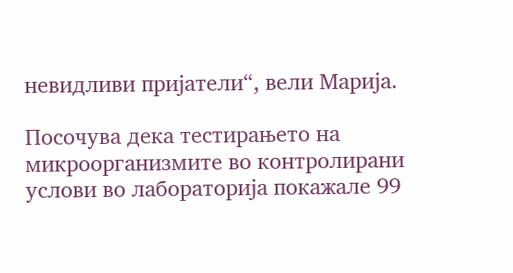невидливи пријатели“, вели Марија.

Посочува дека тестирањето на микроорганизмите во контролирани услови во лабораторија покажале 99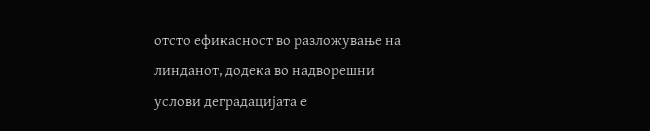отсто ефикасност во разложување на линданот, додека во надворешни услови деградацијата е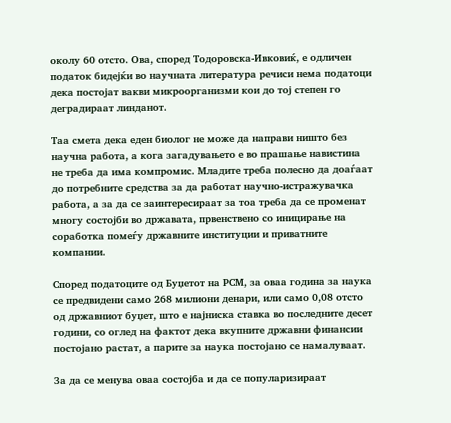околу 60 отсто. Ова, според Тодоровска-Ивковиќ, е одличен податок бидејќи во научната литература речиси нема податоци дека постојат вакви микроорганизми кои до тој степен го деградираат линданот.

Таа смета дека еден биолог не може да направи ништо без научна работа, а кога загадувањето е во прашање навистина не треба да има компромис. Младите треба полесно да доаѓаат до потребните средства за да работат научно-истражувачка работа, а за да се заинтересираат за тоа треба да се променат многу состојби во државата, првенствено со иницирање на соработка помеѓу државните институции и приватните компании.

Според податоците од Буџетот на РСМ, за оваа година за наука се предвидени само 268 милиони денари, или само 0,08 отсто од државниот буџет, што е најниска ставка во последните десет години, со оглед на фактот дека вкупните државни финансии постојано растат, а парите за наука постојано се намалуваат.

За да се менува оваа состојба и да се популаризираат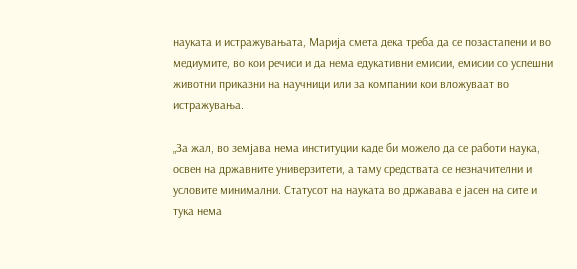науката и истражувањата, Марија смета дека треба да се позастапени и во медиумите, во кои речиси и да нема едукативни емисии, емисии со успешни животни приказни на научници или за компании кои вложуваат во истражувања.

„За жал, во земјава нема институции каде би можело да се работи наука, освен на државните универзитети, а таму средствата се незначителни и условите минимални. Статусот на науката во државава е јасен на сите и тука нема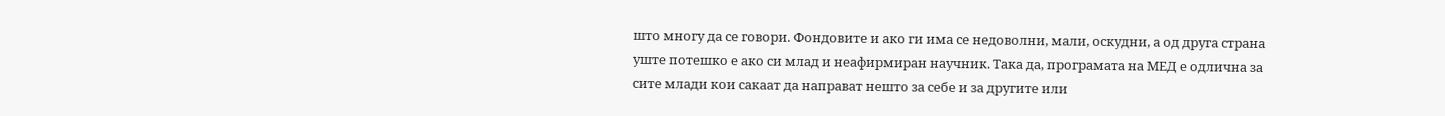што многу да се говори. Фондовите и ако ги има се недоволни, мали, оскудни, а од друга страна уште потешко е ако си млад и неафирмиран научник. Така да, програмата на МЕД е одлична за сите млади кои сакаат да направат нешто за себе и за другите или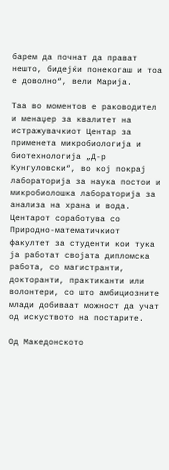барем да почнат да прават нешто, бидејќи понекогаш и тоа е доволно“, вели Марија.

Таа во моментов е раководител и менаџер за квалитет на истражувачкиот Центар за применета микробиологија и биотехнологија „Д-р Кунгуловски“, во кој покрај лабораторија за наука постои и микробиолошка лабораторија за анализа на храна и вода. Центарот соработува со Природно-математичкиот факултет за студенти кои тука ја работат својата дипломска работа, со магистранти, докторанти, практиканти или волонтери, со што амбициозните млади добиваат можност да учат од искуството на постарите.

Од Македонското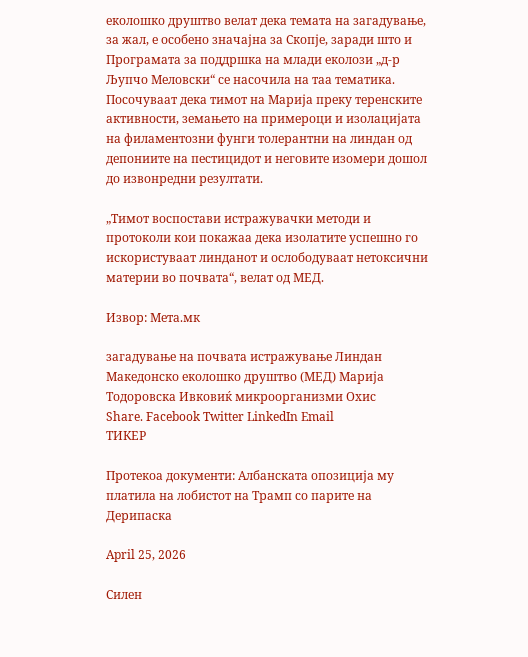еколошко друштво велат дека темата на загадување, за жал, е особено значајна за Скопје, заради што и Програмата за поддршка на млади еколози „д-р Љупчо Меловски“ се насочила на таа тематика. Посочуваат дека тимот на Марија преку теренските активности, земањето на примероци и изолацијата на филаментозни фунги толерантни на линдан од депониите на пестицидот и неговите изомери дошол до извонредни резултати.

„Tимот воспостави истражувачки методи и протоколи кои покажаа дека изолатите успешно го искористуваат линданот и ослободуваат нетоксични материи во почвата“, велат од МЕД.

Извор: Мета.мк

загадување на почвата истражување Линдан Македонско еколошко друштво (МЕД) Марија Тодоровска Ивковиќ микроорганизми Охис
Share. Facebook Twitter LinkedIn Email
ТИКЕР

Протекоа документи: Албанската опозиција му платила на лобистот на Трамп со парите на Дерипаска

April 25, 2026

Силен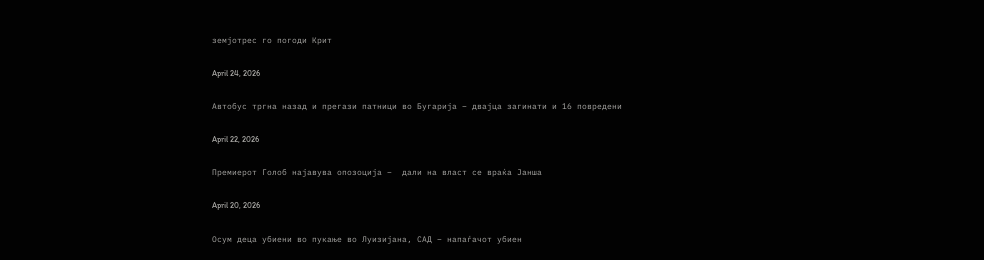земјотрес го погоди Крит

April 24, 2026

Автобус тргна назад и прегази патници во Бугарија – двајца загинати и 16 повредени

April 22, 2026

Премиерот Голоб најавува опозоција –  дали на власт се враќа Јанша

April 20, 2026

Осум деца убиени во пукање во Луизијана, САД – напаѓачот убиен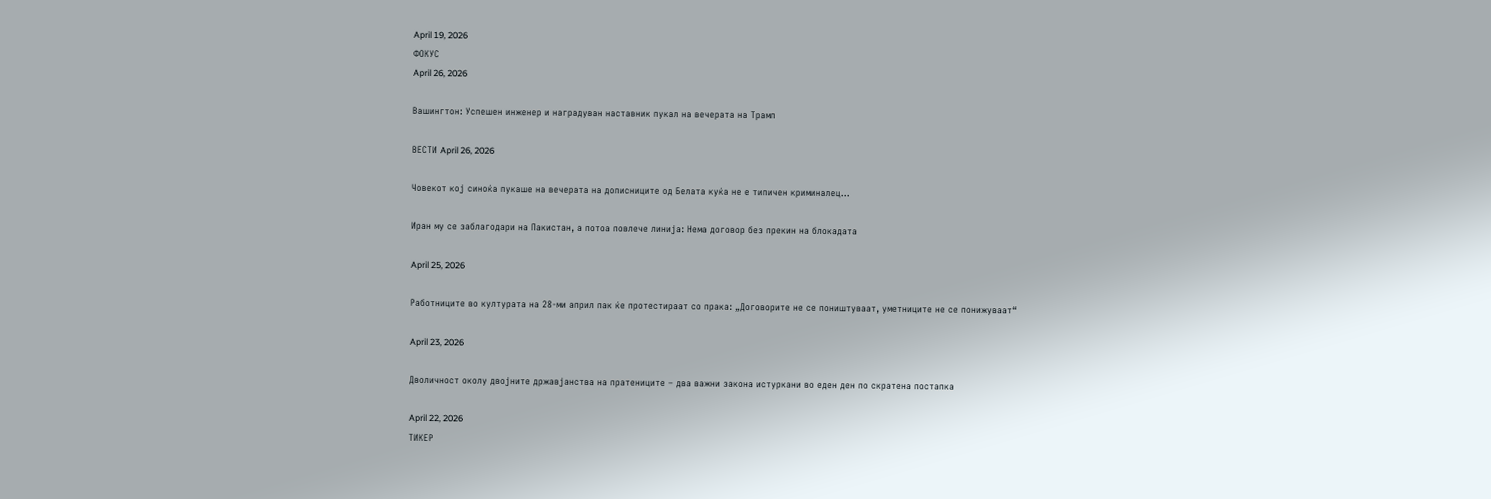April 19, 2026
ФОКУС
April 26, 2026

Вашингтон: Успешен инженер и наградуван наставник пукал на вечерата на Трамп

ВЕСТИ April 26, 2026

Човекот кој синоќа пукаше на вечерата на дописниците од Белата куќа не е типичен криминалец…

Иран му се заблагодари на Пакистан, а потоа повлече линија: Нема договор без прекин на блокадата

April 25, 2026

Работниците во културата на 28-ми април пак ќе протестираат со прака: „Договорите не се поништуваат, уметниците не се понижуваат“

April 23, 2026

Дволичност околу двојните државјанства на пратениците – два важни закона истуркани во еден ден по скратена постапка

April 22, 2026
ТИКЕР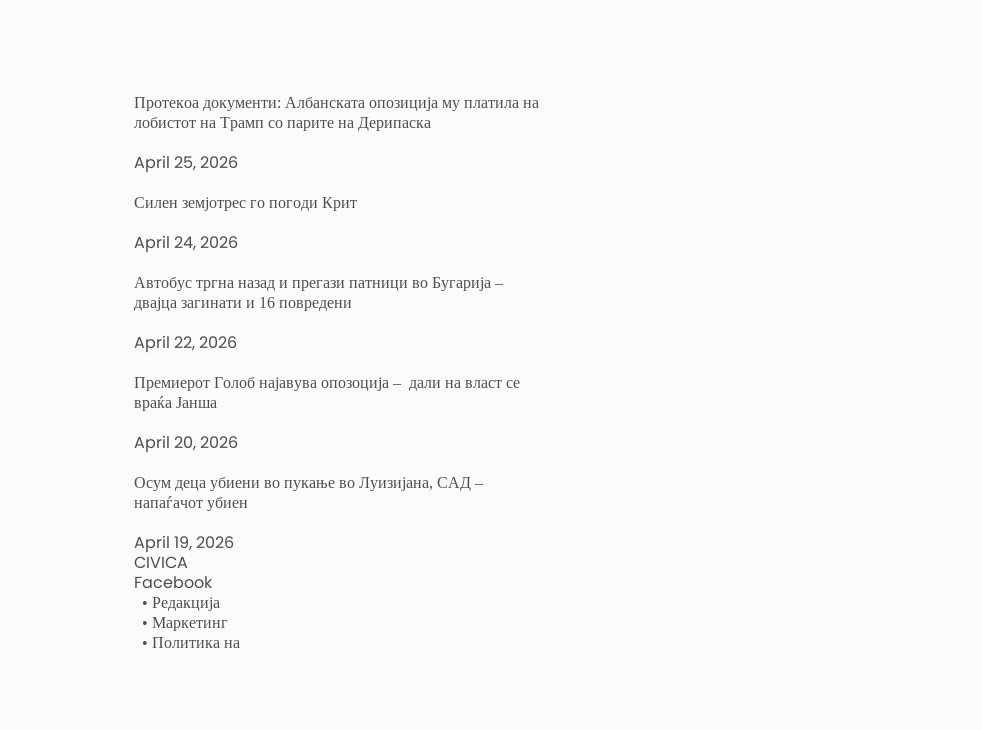Протекоа документи: Албанската опозиција му платила на лобистот на Трамп со парите на Дерипаска

April 25, 2026

Силен земјотрес го погоди Крит

April 24, 2026

Автобус тргна назад и прегази патници во Бугарија – двајца загинати и 16 повредени

April 22, 2026

Премиерот Голоб најавува опозоција –  дали на власт се враќа Јанша

April 20, 2026

Осум деца убиени во пукање во Луизијана, САД – напаѓачот убиен

April 19, 2026
CIVICA
Facebook
  • Редакција
  • Маркетинг
  • Политика на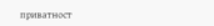приватност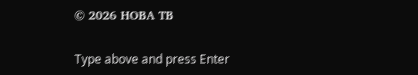© 2026 НОВА ТВ

Type above and press Enter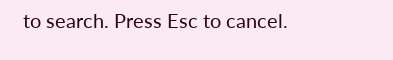to search. Press Esc to cancel.